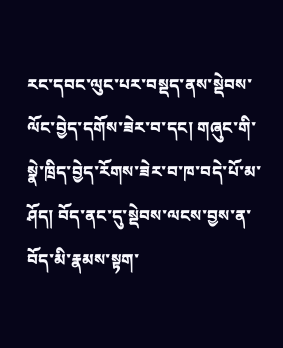རང་དབང་ལུང་པར་བསྡད་ནས་སྡེབས་ལོང་བྱེད་དགོས་ཟེར་བ་དང། གཞུང་གི་སྣེ་ཁྲིད་བྱེད་རོགས་ཟེར་བ་ཁ་བདེ་པོ་མ་ཤོད། བོད་ནང་དུ་སྡེབས་ལངས་བྱས་ན་བོད་མི་རྣམས་སྟག་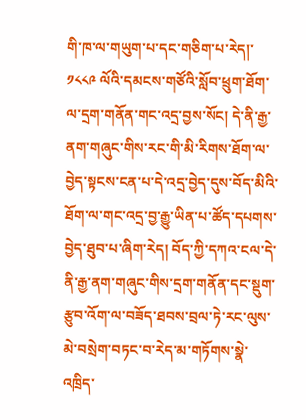གི་ཁ་ལ་གཡུག་པ་དང་གཅིག་པ་རེད།་༡༨༨༩ ལོའི་དམངས་གཙོའི་སློབ་ཕྲུག་ཐོག་ལ་དྲག་གནོན་གང་འདྲ་བྱས་སོང། དེ་ནི་རྒྱ་ནག་གཞུང་གིས་རང་གི་མི་རིགས་ཐོག་ལ་བྱེད་སྟངས་ངན་པ་དེ་འདྲ་བྱེད་དུས་བོད་མིའི་ཐོག་ལ་གང་འདྲ་བྱ་རྒྱུ་ཡིན་པ་ཚོད་དཔགས་བྱེད་ཐུབ་པ་ཞིག་རེད། བོད་ཀྱི་དཀའ་ངལ་དེ་ནི་རྒྱ་ནག་གཞུང་གིས་དྲག་གནོན་དང་སྡུག་རྩུབ་འོག་ལ་བཟོད་ཐབས་བྲལ་ཏེ་རང་ལུས་མེ་བསྲེག་བཏང་བ་རེད་མ་གཏོགས་སྣེ་འཁྲིད་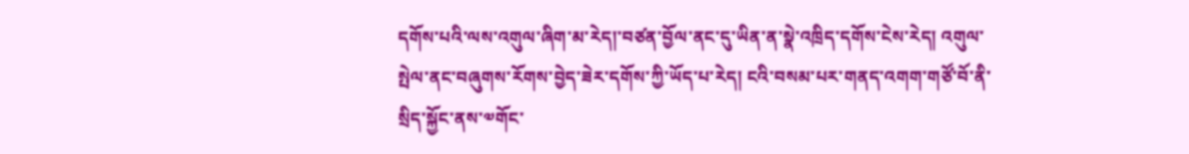དགོས་པའི་ལས་འགུལ་ཞིག་མ་རེད།་བཙན་བྱོལ་ནང་དུ་ཡིན་ན་སྣེ་འཁྲིད་དགོས་ངེས་རེད། འགུལ་སྤེལ་ནང་བཞུགས་རོགས་བྱེད་ཟེར་དགོས་ཀྱི་ཡོད་པ་རེད། ངའི་བསམ་པར་གནད་འགག་གཙོ་བོ་ནི་སྲིད་སྐྱོང་ནས་༧གོང་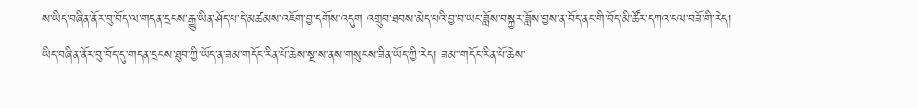ས་ཡིད་བཞིན་ནོར་བུ་བོད་ལ་གདན་དྲངས་རྒྱུ་ཡིན་ཤོད་པ་དེ་མཚམས་འཇོག་བྱ་དགོས་འདུག འགྲུབ་ཐབས་མེད་པའི་བྱ་བ་ཡང་ཟློས་བསྐྱར་ཟློས་བྱས་ན་བོད་ནང་གི་བོད་མི་ཚོར་དཀའ་ངལ་བཟོ་གི་རེད། ཡིད་བཞིན་ནོར་བུ་བོད་དུ་གདན་དྲངས་ཐུབ་ཀྱི་ཡོད་ན་ཟམ་གདོང་རིན་པོ་ཆེས་སྔ་ས་ནས་གསུངས་ཟིན་ཡོད་ཀྱི་རེད། ཟམ་་གདོང་རིན་པོ་ཆེས་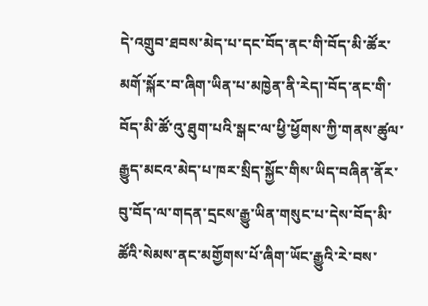དེ་འགྲུབ་ཐབས་མེད་པ་དང་བོད་ནང་གི་བོད་མི་ཚོར་མགོ་སྐོར་བ་ཞིག་ཡིན་པ་མཁྱེན་ནི་རེད།་བོད་ནང་གི་བོད་མི་ཚོ་འུ་ཐུག་པའི་སྒང་ལ་ཕྱི་ཕྱོགས་ཀྱི་གནས་ཚུལ་རྒྱུད་མངའ་མེད་པ་ཁར་སྲིད་སྐྱོང་གིས་ཡིད་བཞིན་ནོར་བུ་བོད་ལ་གདན་དྲངས་རྒྱུ་ཡིན་གསུང་པ་དེས་བོད་མི་ཚོའི་སེམས་ནང་མགྱོགས་པོ་ཞིག་ཡོང་རྒྱུའི་རེ་བས་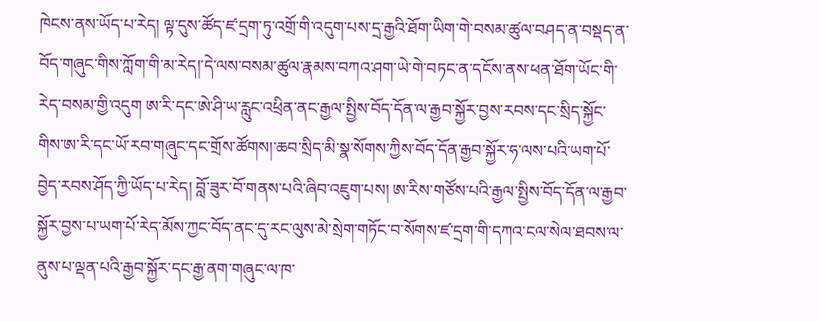ཁེངས་ནས་ཡོད་པ་རེད། ལྟ་དུས་ཚོད་ཛ་དྲག་ཏུ་འགྲོ་གི་འདུག་པས་དྲ་རྒྱའི་ཐོག་ཡིག་གེ་བསམ་ཚུལ་བཤད་ན་བསྡད་ན་བོད་གཞུང་གིས་ཀློག་གི་མ་རེད།་དེ་ལས་བསམ་ཚུལ་རྣམས་བཀའ་ཤག་ཡེ་གེ་བཏང་ན་དངོས་ནས་ཕན་ཐོག་ཡོང་གི་རེད་བསམ་གྱི་འདུག ཨ་རི་དང་ཨེ་ཤི་ཡ་རླུང་འཕྲིན་ནང་རྒྱལ་སྤྱིས་བོད་དོན་ལ་རྒྱབ་སྐྱོར་བྱས་རབས་དང་སྲིད་སྐྱོང་གིས་ཨ་རི་དང་ཡོ་རབ་གཞུང་དང་གྲོས་ཚོགས།་ཆབ་སྲིད་མི་སྣ་སོགས་ཀྱིས་བོད་དོན་རྒྱབ་སྐྱོར་ཧ་ལས་པའི་ཡག་པོ་བྱེད་རབས་ཤོད་ཀྱི་ཡོད་པ་རེད། བློ་ཟུར་བོ་གནས་པའི་ཞིབ་འཇུག་པས། ཨ་རིས་གཙོས་པའི་རྒྱལ་སྤྱིས་བོད་དོན་ལ་རྒྱབ་སྐྱོར་བྱས་པ་ཡག་པོ་རེད་མོས་ཀྱང་བོད་ནང་དུ་རང་ལུས་མེ་སྲེག་གཏོང་བ་སོགས་ཛ་དྲག་གི་དཀའ་ངལ་སེལ་ཐབས་ལ་ནུས་པ་ལྡན་པའི་རྒྱབ་སྐྱོར་དང་རྒྱ་ནག་གཞུང་ལ་ཁ་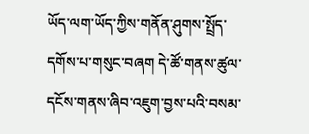ཡོད་ལག་ཡོད་ཀྱིས་གནོན་ཤུགས་སྤྲོད་དགོས་པ་གསུང་བཞག དེ་ཚོ་གནས་ཚུལ་དངོས་གནས་ཞིབ་འཇུག་བྱས་པའི་བསམ་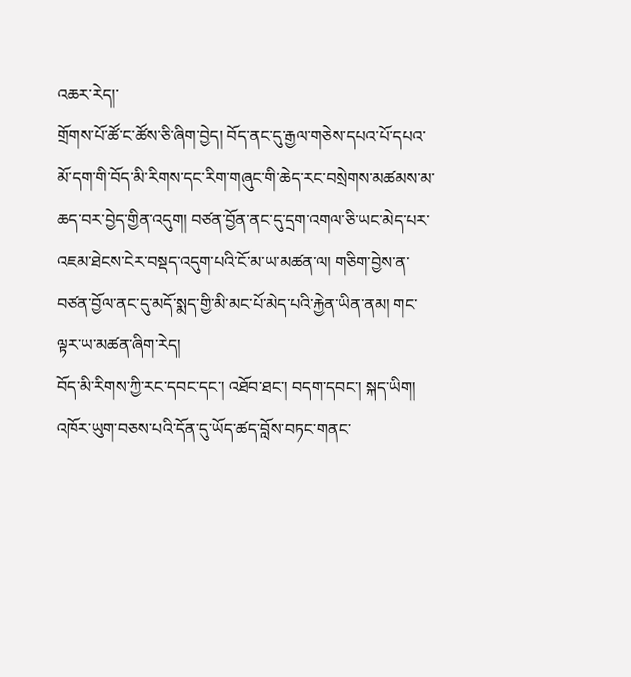འཆར་རེད།་
གྲོགས་པོ་ཚོ་ང་ཚོས་ཅི་ཞིག་བྱེད། བོད་ནང་དུ་རྒྱལ་གཅེས་དཔའ་པོ་དཔའ་མོ་དག་གི་བོད་མི་རིགས་དང་རིག་གཞུང་གི་ཆེད་རང་བསྲེགས་མཚམས་མ་ཆད་བར་བྱེད་གྱིན་འདུག། བཙན་བྱོན་ནང་དུ་དྲག་འགལ་ཅི་ཡང་མེད་པར་འཇམ་ཐེངས་ངེར་བསྡད་འདུག་པའི་ངོ་མ་ཡ་མཚན་ལ། གཅིག་བྱེས་ན་བཙན་བྱོལ་ནང་དུ་མདོ་སྨད་གྱི་མི་མང་པོ་མེད་པའི་རྐྱེན་ཡིན་ནམ། གང་ལྟར་ཡ་མཚན་ཞིག་རེད།
བོད་མི་རིགས་ཀྱི་རང་དབང་དང་། འཐོབ་ཐང་། བདག་དབང་། སྐད་ཡིག། འཁོར་ཡུག་བཅས་པའི་དོན་དུ་ཡོད་ཚད་བློས་བཏང་གནང་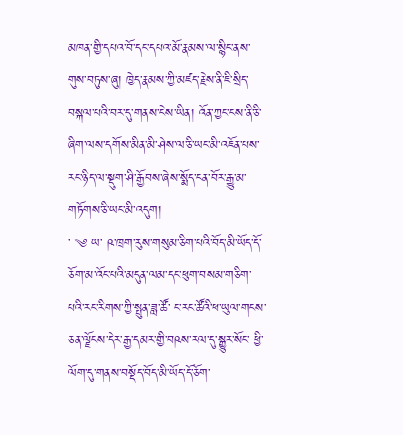མཁན་གྱི་དཔའ་བོ་དང་དཔའ་མོ་རྣམས་ལ་སྙིང་ནས་གུས་བཏུས་ཞུ། ཁྱེད་རྣམས་ཀྱི་མཛད་རྗེས་ནི་ཇི་སྲིད་བསྐལ་པའི་བར་དུ་གནས་ངེས་ཡིན། འོན་ཀྱང་ངས་ནི་ཅི་ཞིག་ལས་དགོས་མིན་མི་ཤེས་ལ་ཅི་ཡང་མི་འཇོན་པས་རང་ཉིད་ལ་སྡུག་ཤི་རྒྱོབས་ཞེས་སྨོད་ངན་བོར་རྒྱུ་མ་གཏོགས་ཅི་ཡང་མི་འདུག།
་ ༄ ཡ་ ཥ་ཁྲག་རུས་གསུམ་ཅིག་པའི་བོད་མི་ཡོད་དོ་ཅོག་མ་འོང་པའི་མདུན་ལམ་དང་ཕུག་བསམ་གཅིག་པའི་རང་རིགས་ཀྱི་སྤུན་ཟླ་ཚོ་ ང་རང་ཚོའི་ཕ་ཡུལ་གངས་ཅན་ལྗོངས་དེར་རྒྱ་དམར་གྱི་བཥས་རལ་དུ་སྒྱུར་སོང་ ཕྱི་ལོག་དུ་གནས་བསྡོད་བོད་མི་ཡོད་དོ་ཅོག་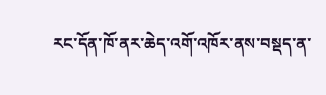རང་དོན་ཁོ་ནར་ཆེད་འགོ་འཁོར་ནས་བསྡད་ན་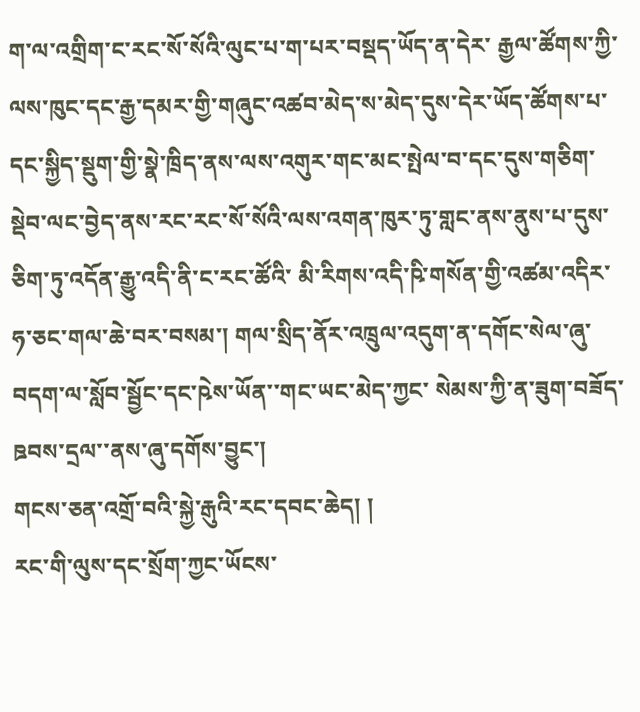ག་ལ་འགྲིག་ང་རང་སོ་སོའི་ལུང་པ་ག་པར་བསྡད་ཡོད་ན་དེར་ རྒྱལ་ཚོགས་ཀྱི་ལས་ཁུང་དང་རྒྱ་དམར་གྱི་གཞུང་འཚབ་མེད་ས་མེད་དུས་དེར་ཡོད་ཚོགས་པ་དང་སྐྱིད་སྡུག་གྱི་སྣེ་ཁྲིད་ནས་ལས་འགུར་གང་མང་སྤེལ་བ་དང་དུས་གཅིག་སྡེབ་ལང་བྱེད་ནས་རང་རང་སོ་སོའི་ལས་འགན་ཁུར་ཏུ་གླང་ནས་ནུས་པ་དུས་ཅིག་ཏུ་འདོན་རྒྱུ་འདི་ནི་ང་རང་ཚོའི་ མི་རིགས་འདི་ཥི་གསོན་གྱི་འཚམ་འདིར་ཧ་ཅང་གལ་ཆེ་བར་བསམ་། གལ་སྲིད་ནོར་འཁྲུལ་འདུག་ན་དགོང་སེལ་ཞུ་བདག་ལ་སློབ་སྦྱོང་དང་ཥེས་ཡོན་་གང་ཡང་མེད་ཀྱང་ སེམས་ཀྱི་ན་ཟུག་བཟོད་ཋབས་དྲལ་་ནས་ཞུ་དགོས་བྱུང་།
གངས་ཅན་འགྲོ་བའི་སྐྱེ་རྒུའི་རང་དབང་ཆེད། །
རང་གི་ལུས་དང་སྲོག་ཀྱང་ཡོངས་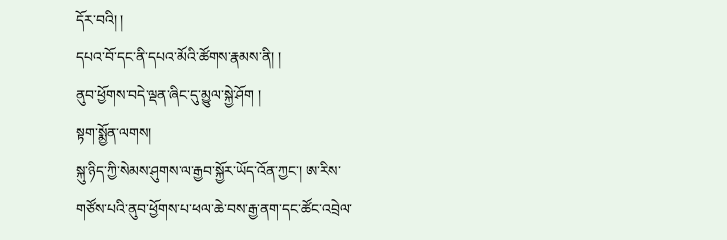དོར་བའི། །
དཔའ་བོ་དང་ནི་དཔའ་མོའི་ཚོགས་རྣམས་ནི། །
ནུབ་ཕྱོགས་བདེ་ལྡན་ཞིང་དུ་མྱུལ་སྐྱེ་ཤོག །
སྟག་སྨྱོན་ལགས།
སྐུ་ཉིད་ཀྱི་སེམས་ཤུགས་ལ་རྒྱབ་སྐྱོར་ཡོད་འོན་ཀྱང་། ཨ་རིས་གཙོས་པའི་ནུབ་ཕྱོགས་པ་ཕལ་ཆེ་བས་རྒྱ་ནག་དང་ཚོང་འབྲེལ་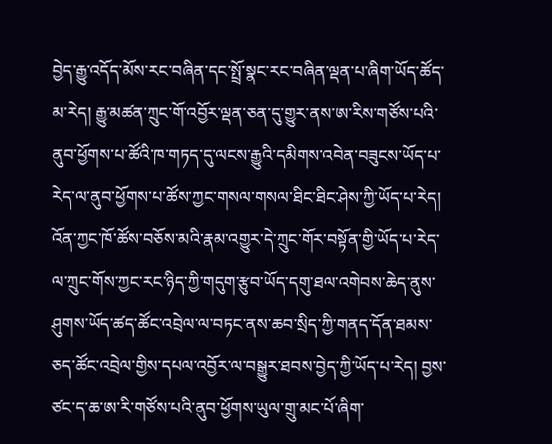བྱེད་རྒྱུ་འདོད་མོས་རང་བཞིན་དང་སྤྲོ་སྣང་རང་བཞིན་ལྡན་པ་ཞིག་ཡོད་ཚོད་མ་རེད། རྒྱུ་མཚན་ཀྲུང་གོ་འབྱོར་ལྡན་ཅན་དུ་གྱུར་ནས་ཨ་རིས་གཙོས་པའི་ནུབ་ཕྱོགས་པ་ཚོའི་ཁ་གཏད་དུ་ལངས་རྒྱུའི་དམིགས་འབེན་བཟུངས་ཡོད་པ་རེད་ལ་ནུབ་ཕྱོགས་པ་ཚོས་ཀྱང་གསལ་གསལ་ཐིང་ཐིང་ཤེས་ཀྱི་ཡོད་པ་རེད། འོན་ཀྱང་ཁོ་ཚོས་བཅོས་མའི་རྣམ་འགྱུར་དེ་ཀྲུང་གོར་བསྟོན་གྱི་ཡོད་པ་རེད་ལ་ཀྲུང་གོས་ཀྱང་རང་ཉིད་ཀྱི་གདུག་རྩུབ་ཡོད་དགུ་ཐལ་འགེབས་ཆེད་ནུས་ཤུགས་ཡོད་ཚད་ཚོང་འབྲེལ་ལ་བཏང་ནས་ཆབ་སྲིད་ཀྱི་གནད་དོན་ཐམས་ཅད་ཚོང་འབྲེལ་གྱིས་དཔལ་འབྱོར་ལ་བསྒྱུར་ཐབས་བྱེད་ཀྱི་ཡོད་པ་རེད། བྱས་ཙང་ད་ཆ་ཨ་རི་གཙོས་པའི་ནུབ་ཕྱོགས་ཡུལ་གྲུ་མང་པོ་ཞིག་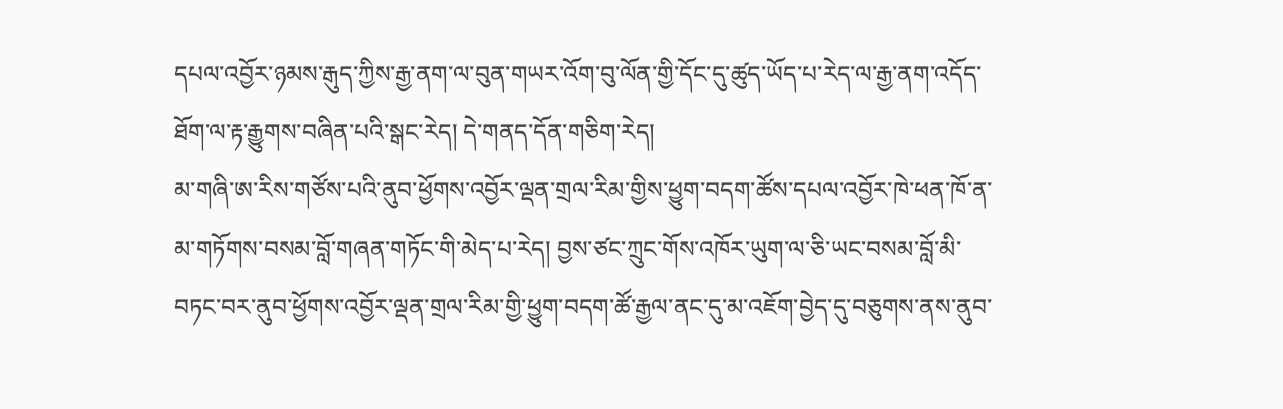དཔལ་འབྱོར་ཉམས་རྒུད་ཀྱིས་རྒྱ་ནག་ལ་བུན་གཡར་འོག་བུ་ལོན་གྱི་དོང་དུ་ཚུད་ཡོད་པ་རེད་ལ་རྒྱ་ནག་འདོད་ཐོག་ལ་རྟ་རྒྱུགས་བཞིན་པའི་སྒང་རེད། དེ་གནད་དོན་གཅིག་རེད།
མ་གཞི་ཨ་རིས་གཙོས་པའི་ནུབ་ཕྱོགས་འབྱོར་ལྡན་གྲལ་རིམ་གྱིས་ཕྱུག་བདག་ཚོས་དཔལ་འབྱོར་ཁེ་ཕན་ཁོ་ན་མ་གཏོགས་བསམ་བློ་གཞན་གཏོང་གི་མེད་པ་རེད། བྱས་ཙང་ཀྲུང་གོས་འཁོར་ཡུག་ལ་ཅི་ཡང་བསམ་བློ་མི་བཏང་བར་ནུབ་ཕྱོགས་འབྱོར་ལྡན་གྲལ་རིམ་གྱི་ཕྱུག་བདག་ཚོ་རྒྱལ་ནང་དུ་མ་འཇོག་བྱེད་དུ་བཅུགས་ནས་ནུབ་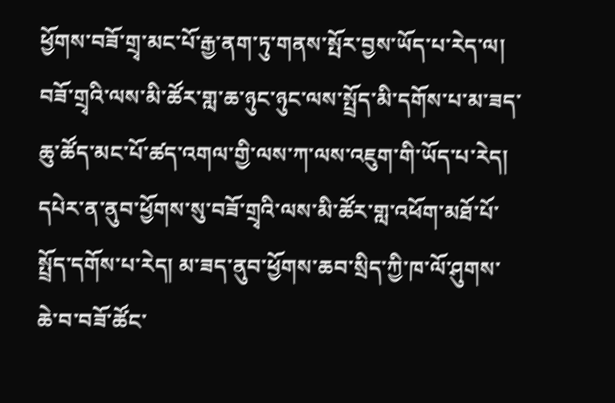ཕྱོགས་བཟོ་གྲྭ་མང་པོ་རྒྱ་ནག་ཏུ་གནས་སྤོར་བྱས་ཡོད་པ་རེད་ལ། བཟོ་གྲྭའི་ལས་མི་ཚོར་གླ་ཆ་ཉུང་ཉུང་ལས་སྤྲོད་མི་དགོས་པ་མ་ཟད་ཆུ་ཚོད་མང་པོ་ཚད་འགལ་གྱི་ལས་ཀ་ལས་འཇུག་གི་ཡོད་པ་རེད།
དཔེར་ན་ནུབ་ཕྱོགས་སུ་བཟོ་གྲྭའི་ལས་མི་ཚོར་གླ་འཕོག་མཐོ་པོ་སྤྲོད་དགོས་པ་རེད། མ་ཟད་ནུབ་ཕྱོགས་ཆབ་སྲིད་ཀྱི་ཁ་ལོ་ཤུགས་ཆེ་བ་བཟོ་ཚོང་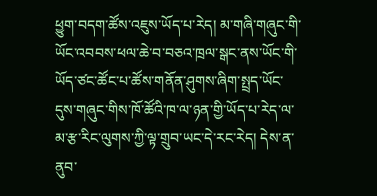ཕྱུག་བདག་ཚོས་འཇུས་ཡོད་པ་རེད། མ་གཞི་གཞུང་གི་ཡོང་འབབས་ཕལ་ཆེ་བ་བཅའ་ཁྲལ་སྒང་ནས་ཡོང་གི་ཡོད་ཙང་ཚོང་པ་ཚོས་གནོན་ཤུགས་ཞིག་སྤྲད་ཡོང་དུས་གཞུང་གིས་ཁོ་ཚོའི་ཁ་ལ་ཉན་གྱི་ཡོད་པ་རེད་ལ་མ་རྩ་རིང་ལུགས་ཀྱི་ལྟ་གྲུབ་ཡང་དེ་རང་རེད། དེས་ན་ནུབ་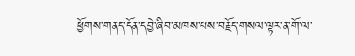ཕྱོགས་གནད་དོན་དབྱེ་ཞིབ་མཁས་པས་བརྗོད་གསལ་ལྟར་ན་གོ་ལ་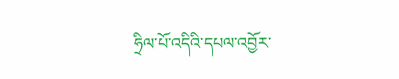ཧྲིལ་པོ་འདིའི་དཔལ་འབྱོར་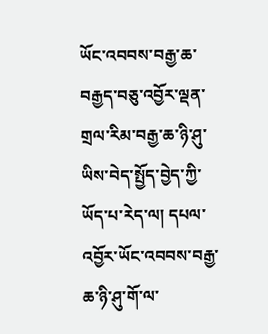ཡོང་འབབས་བརྒྱ་ཆ་བརྒྱད་བཅུ་འབྱོར་ལྡན་གྲལ་རིམ་བརྒྱ་ཆ་ཉི་ཤུ་ཡིས་བེད་སྤྱོད་བྱེད་ཀྱི་ཡོད་པ་རེད་ལ། དཔལ་འབྱོར་ཡོང་འབབས་བརྒྱ་ཆ་ཉི་ཤུ་གོ་ལ་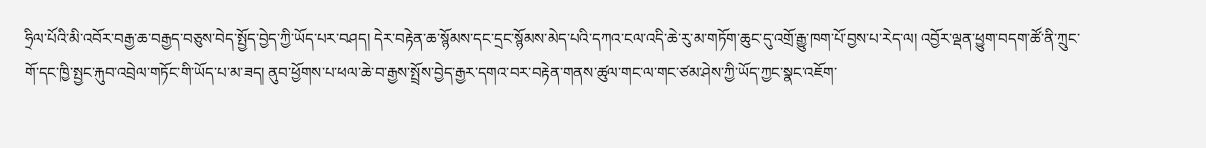ཧྲིལ་པོའི་མི་འབོར་བརྒྱ་ཆ་བརྒྱད་བཅུས་བེད་སྤྱོད་བྱེད་ཀྱི་ཡོད་པར་བཤད། དེར་བརྟེན་ཆ་སྙོམས་དང་དྲང་སྙོམས་མེད་པའི་དཀའ་ངལ་འདི་ཆེ་རུ་མ་གཏོག་ཆུང་དུ་འགྲོ་རྒྱུ་ཁག་པོ་བྱས་པ་རེད་ལ། འབྱོར་ལྡན་ཕྱུག་བདག་ཚོ་ནི་ཀྲུང་གོ་དང་ཁྱི་སྤྱང་རྐུབ་འབྲེལ་གཏོང་གི་ཡོད་པ་མ་ཟད། ནུབ་ཕྱོགས་པ་ཕལ་ཆེ་བ་རྒྱས་སྤྲོས་བྱེད་རྒྱར་དགའ་བར་བརྟེན་གནས་ཚུལ་གང་ལ་གང་ཙམ་ཤེས་ཀྱི་ཡོད་ཀྱང་སྣང་འཇོག་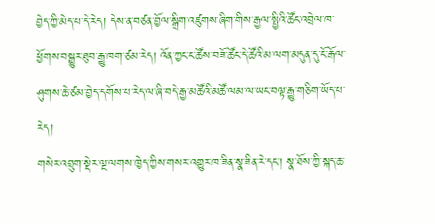བྱེད་ཀྱི་མེད་པ་དེ་རེད། དེས་ན་བཙན་བྱོལ་སྒྲིག་འཛུགས་ཞིག་གིས་རྒྱལ་སྤྱིའི་ཚོང་འབྲེལ་ཁ་ཕྱོགས་བསྒྱུར་ཐུབ་རྒྱུ་ཁག་ཙམ་རེད། འོན་ཀྱང་ང་ཚོས་བཟོ་ཚོང་དེ་ཚོའི་མ་ལག་མདུན་དུ་ངོ་རྒོལ་ཤུགས་ཆེ་ཙམ་བྱེད་དགོས་པ་རེད་ལ་ཞི་བདེ་རྒྱ་མཚོའི་མཚོ་ལམ་ལ་ཡང་བལྟ་རྒྱུ་གཅིག་ཡོད་པ་རེད།
གསེར་འབྲུག་སྡེར་ལྔ་ལགས་ཁྱེད་ཀྱིས་གསར་འགྱུར་ཁ་ཟིན་སྣ་ཟིན་རེ་དང་། སྣ་ཐོས་ཀྱི་སྐད་ཆ་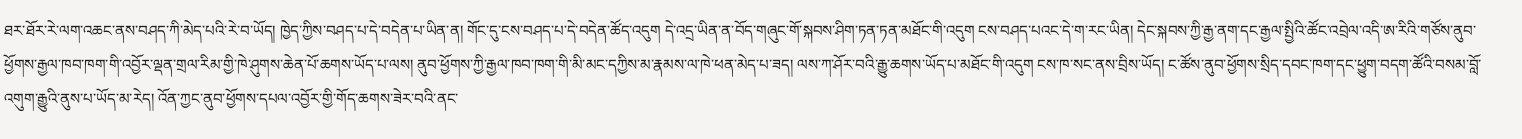ཐར་ཐོར་རེ་ལག་འཆང་ནས་བཤད་ཀི་མེད་པའི་རེ་བ་ཡོད། ཁྱེད་ཀྱིས་བཤད་པ་དེ་བདེན་པ་ཡིན་ན། གོང་དུ་ངས་བཤད་པ་དེ་བདེན་ཚོད་འདུག དེ་འདྲ་ཡིན་ན་བོད་གཞུང་གོ་སྐབས་ཤིག་ཏན་ཏན་མཐོང་གི་འདུག ངས་བཤད་པའང་དེ་ག་རང་ཡིན། དེང་སྐབས་ཀྱི་རྒྱ་ནག་དང་རྒྱལ་སྤྱིའི་ཚོང་འབྲེལ་འདི་ཨ་རིའི་གཙོས་ནུབ་ཕྱོགས་རྒྱལ་ཁབ་ཁག་གི་འབྱོར་ལྡན་གྲལ་རིམ་གྱི་ཁེ་ཤུགས་ཆེན་པོ་ཆགས་ཡོད་པ་ལས། ནུབ་ཕྱོགས་ཀྱི་རྒྱལ་ཁབ་ཁག་གི་མི་མང་དཀྱིས་མ་རྣམས་ལ་ཁེ་ཕན་མེད་པ་ཟད། ལས་ཀ་ཤོར་བའི་རྒྱུ་ཆགས་ཡོད་པ་མཐོང་གི་འདུག ངས་ཁ་སང་ནས་བྲིས་ཡོད། ང་ཚོས་ནུབ་ཕྱོགས་སྲིད་དབང་ཁག་དང་ཕྱུག་བདག་ཚོའི་བསམ་བློ་འགུག་རྒྱུའི་ནུས་པ་ཡོད་མ་རེད། འོན་ཀྱང་ནུབ་ཕྱོགས་དཔལ་འབྱོར་གྱི་གོད་ཆགས་ཟེར་བའི་ནང་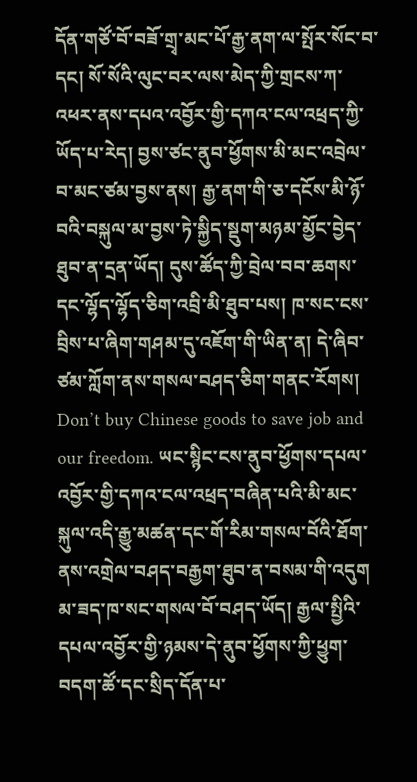དོན་གཙོ་བོ་བཟོ་གྲྭ་མང་པོ་རྒྱ་ནག་ལ་སྤོར་སོང་བ་དང། སོ་སོའི་ལུང་བར་ལས་མེད་ཀྱི་གྲངས་ཀ་འཕར་ནས་དཔའ་འབྱོར་གྱི་དཀའ་ངལ་འཕྲད་ཀྱི་ཡོད་པ་རེད། བྱས་ཙང་ནུབ་ཕྱོགས་མི་མང་འབྲེལ་བ་མང་ཙམ་བྱས་ནས། རྒྱ་ནག་གི་ཅ་དངོས་མི་ཉོ་བའི་བསྐུལ་མ་བྱས་ཏེ་སྐྱིད་སྡུག་མཉམ་མྱོང་བྱེད་ཐུབ་ན་དྲན་ཡོད། དུས་ཚོད་ཀྱི་བྲེལ་བབ་ཆགས་དང་ལྷོད་ལྷོད་ཅིག་འབྲི་མི་ཐུབ་པས། ཁ་སང་ངས་བྲིས་པ་ཞིག་གཤམ་དུ་འཇོག་གི་ཡིན་ན། དེ་ཞིབ་ཙམ་ཀློག་ནས་གསལ་བཤད་ཅིག་གནང་རོགས། Don’t buy Chinese goods to save job and our freedom. ཡང་སྙིང་ངས་ནུབ་ཕྱོགས་དཔལ་འབྱོར་གྱི་དཀའ་ངལ་འཕྲད་བཞིན་པའི་མི་མང་སྐུལ་འདི་རྒྱུ་མཚན་དང་གོ་རིམ་གསལ་བོའི་ཐོག་ནས་འགྲེལ་བཤད་བརྒྱག་ཐུབ་ན་བསམ་གི་འདུག
མ་ཟད་ཁ་སང་གསལ་བོ་བཤད་ཡོད། རྒྱལ་སྤྱིའི་དཔལ་འབྱོར་གྱི་ཉམས་དེ་ནུབ་ཕྱོགས་ཀྱི་ཕྱུག་བདག་ཚོ་དང་སྲིད་དོན་པ་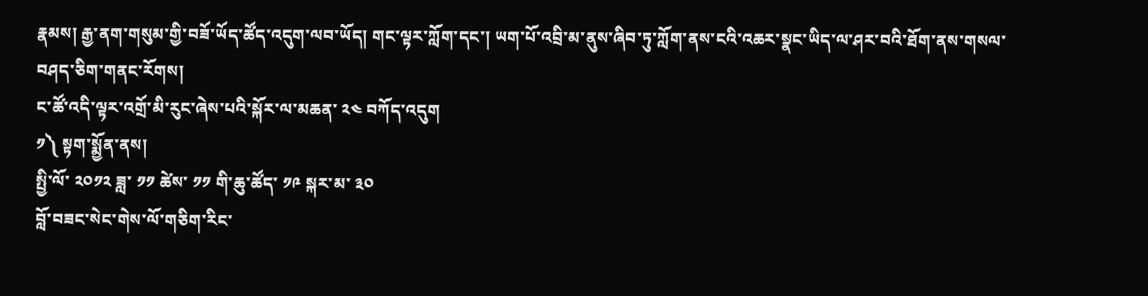རྣམས། རྒྱ་ནག་གསུམ་གྱི་བཟོ་ཡོད་ཚོད་འདུག་ལབ་ཡོད། གང་ལྟར་ཀློག་དང་། ཡག་པོ་འབྲི་མ་ནུས་ཞིབ་ཏུ་ཀློག་ནས་ངའི་འཆར་སྣང་ཡིད་ལ་ཤར་བའི་ཐོག་ནས་གསལ་བཤད་ཅིག་གནང་རོགས།
ང་ཚོ་འདི་ལྟར་འགྲོ་མི་རུང་ཞེས་པའི་སྐོར་ལ་མཆན་ ༢༤ བཀོད་འདུག
༡༽ སྟག་སྨྱོན་ནས།
སྤྱི་ལོ་ ༢༠༡༢ ཟླ་ ༡༡ ཚེས་ ༡༡ གི་ཆུ་ཚོད་ ༡༩ སྐར་མ་ ༣༠
བློ་བཟང་སེང་གེས་ལོ་གཅིག་རིང་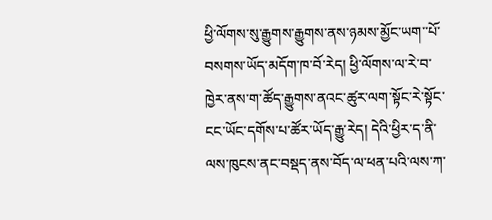ཕྱི་ལོགས་སུ་རྒྱུགས་རྒྱུགས་ནས་ཉམས་མྱོང་ཡག་་པོ་བསགས་ཡོད་མདོག་ཁ་བོ་རེད། ཕྱི་ལོགས་ལ་རེ་བ་ཁྱེར་ནས་ག་ཚོད་རྒྱུགས་ནའང་ཚུར་ལག་སྟོང་རེ་སྟོང་ངང་ཡོང་དགོས་པ་ཚོར་ཡོད་རྒྱུ་རེད། དེའི་ཕྱིར་ད་ནི་ལས་ཁུངས་ནང་བསྡད་ནས་བོད་ལ་ཕན་པའི་ལས་ཀ་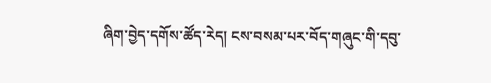ཞིག་བྱེད་དགོས་ཚོད་རེད། ངས་བསམ་པར་བོད་གཞུང་གི་དབུ་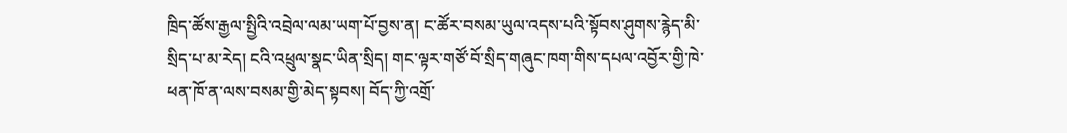ཁྲིད་ཚོས་རྒྱལ་སྤྱིའི་འབྲེལ་ལམ་ཡག་པོ་བྱས་ན། ང་ཚོར་བསམ་ཡུལ་འདས་པའི་སྟོབས་ཤུགས་རྙེད་མི་སྲིད་པ་མ་རེད། ངའི་འཕྲུལ་སྣང་ཡིན་སྲིད། གང་ལྟར་གཙོ་བོ་སྲིད་གཞུང་ཁག་གིས་དཔལ་འབྱོར་གྱི་ཁེ་ཕན་ཁོ་ན་ལས་བསམ་གྱི་མེད་སྟབས། བོད་ཀྱི་འགྲོ་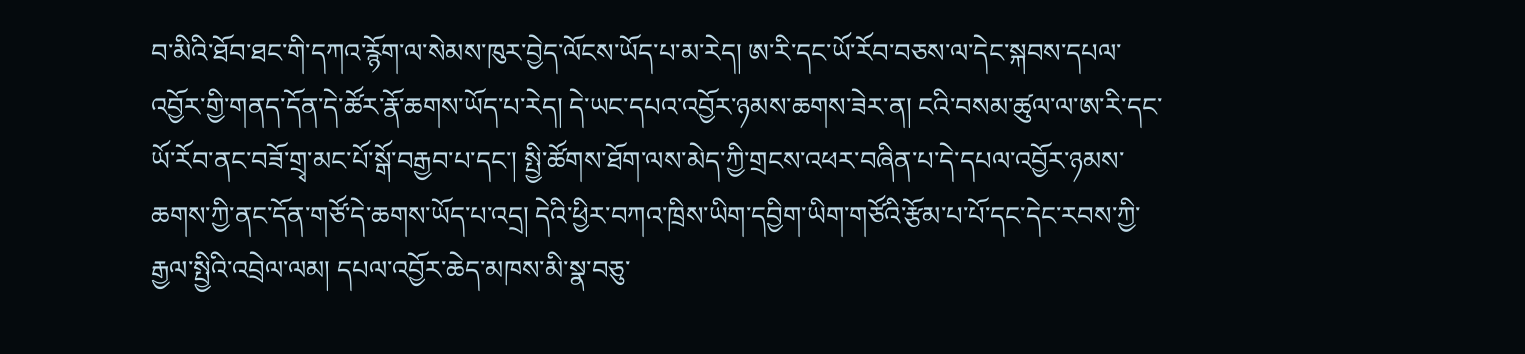བ་མིའི་ཐོབ་ཐང་གི་དཀའ་རྙོག་ལ་སེམས་ཁུར་བྱེད་ལོངས་ཡོད་པ་མ་རེད། ཨ་རི་དང་ཡོ་རོབ་བཅས་ལ་དེང་སྐབས་དཔལ་འབྱོར་གྱི་གནད་དོན་དེ་ཚོར་རྣོ་ཆགས་ཡོད་པ་རེད། དེ་ཡང་དཔའ་འབྱོར་ཉམས་ཆགས་ཟེར་ན། ངའི་བསམ་ཚུལ་ལ་ཨ་རི་དང་ཡོ་རོབ་ནང་བཟོ་གྲྭ་མང་པོ་སྒོ་བརྒྱབ་པ་དང་། སྤྱི་ཚོགས་ཐོག་ལས་མེད་ཀྱི་གྲངས་འཕར་བཞིན་པ་དེ་དཔལ་འབྱོར་ཉམས་ཆགས་ཀྱི་ནང་དོན་གཙོ་དེ་ཆགས་ཡོད་པ་འདྲ། དེའི་ཕྱིར་བཀའ་ཁྲིས་ཡིག་དབྱིག་ཡིག་གཙོའི་རྩོམ་པ་པོ་དང་དེང་རབས་ཀྱི་རྒྱལ་སྤྱིའི་འབྲེལ་ལམ། དཔལ་འབྱོར་ཆེད་མཁས་མི་སྣ་བཅུ་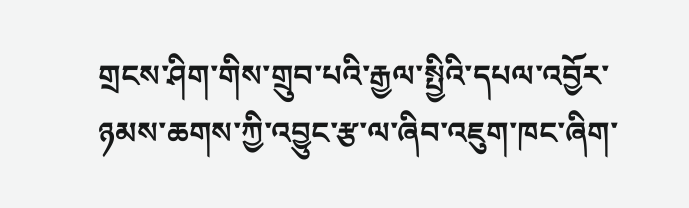གྲངས་ཤིག་གིས་གྲུབ་པའི་རྒྱལ་སྤྱིའི་དཔལ་འབྱོར་ཉམས་ཆགས་ཀྱི་འབྱུང་རྩ་ལ་ཞིབ་འཇུག་ཁང་ཞིག་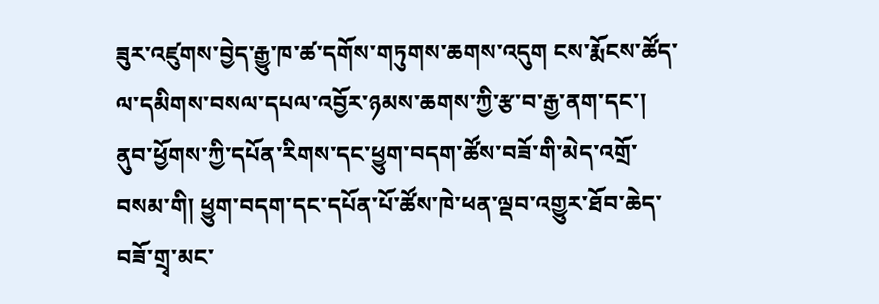ཟུར་འཛུགས་བྱེད་རྒྱུ་ཁ་ཚ་དགོས་གཏུགས་ཆགས་འདུག ངས་རྨོངས་ཚོད་ལ་དམིགས་བསལ་དཔལ་འབྱོར་ཉམས་ཆགས་ཀྱི་རྩ་བ་རྒྱ་ནག་དང་། ནུབ་ཕྱོགས་ཀྱི་དཔོན་རིགས་དང་ཕྱུག་བདག་ཚོས་བཟོ་གི་མེད་འགྲོ་བསམ་གི། ཕྱུག་བདག་དང་དཔོན་པོ་ཚོས་ཁེ་ཕན་ལྡབ་འགྱུར་ཐོབ་ཆེད་བཟོ་གྲྭ་མང་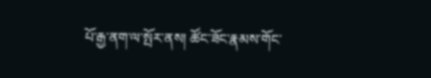པོ་རྒྱ་ནག་ལ་སྤོར་ནས། ཚོང་ཟོང་རྣམས་གོང་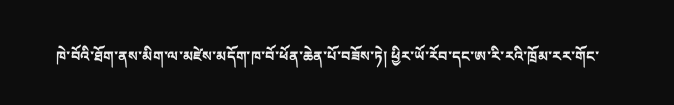ཁེ་བོའི་ཐོག་ནས་མིག་ལ་མཛེས་མདོག་ཁ་བོ་ཕོན་ཆེན་པོ་བཟོས་ཏེ། ཕྱིར་ཡོ་རོབ་དང་ཨ་རི་རའི་ཁྲོམ་རར་གོང་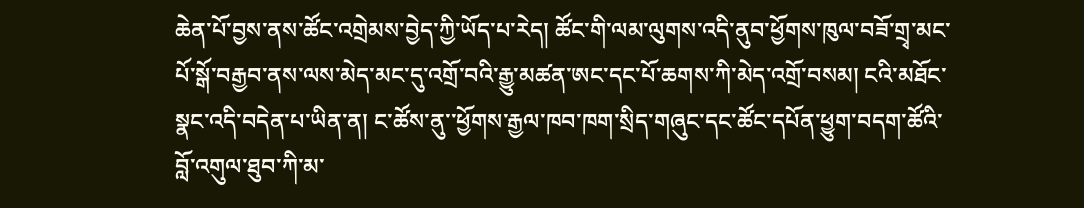ཆེན་པོ་བྱས་ནས་ཚོང་འགྲེམས་བྱེད་ཀྱི་ཡོད་པ་རེད། ཚོང་གི་ལམ་ལུགས་འདི་ནུབ་ཕྱོགས་ཁུལ་བཟོ་གྲྭ་མང་པོ་སྒོ་བརྒྱབ་ནས་ལས་མེད་མང་དུ་འགྲོ་བའི་རྒྱུ་མཚན་ཨང་དང་པོ་ཆགས་ཀི་མེད་འགྲོ་བསམ། ངའི་མཐོང་སྣང་འདི་བདེན་པ་ཡིན་ན། ང་ཚོས་ནུ་་ཕྱོགས་རྒྱལ་ཁབ་ཁག་སྲིད་གཞུང་དང་ཚོང་དཔོན་ཕྱུག་བདག་ཚོའི་བློ་འགུལ་ཐུབ་ཀི་མ་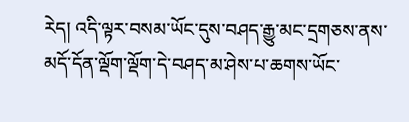རེད། འདི་ལྟར་བསམ་ཡོང་དུས་བཤད་རྒྱུ་མང་དྲགཅས་ནས་མདོ་དོན་ལྡོག་ལྡོག་དེ་བཤད་མ་ཤེས་པ་ཆགས་ཡོང་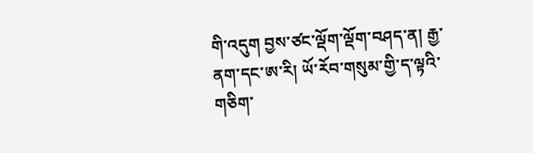གི་འདུག བྱས་ཙང་ལྡོག་ལྡོག་བཤད་ན། རྒྱ་ནག་དང་ཨ་རི། ཡོ་རོབ་གསུམ་གྱི་ད་ལྟའི་གཅིག་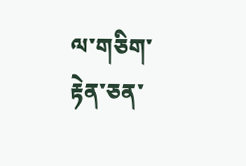ལ་གཅིག་རྟེན་ཅན་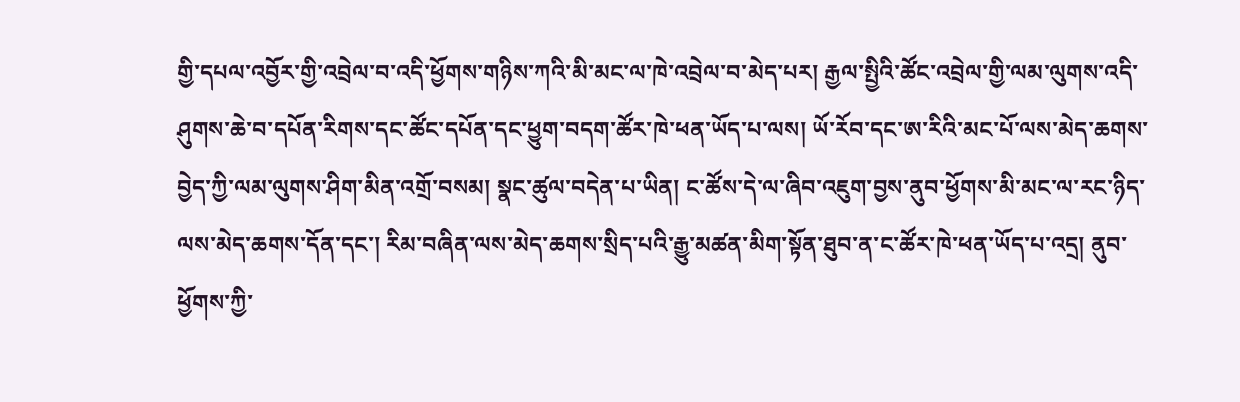གྱི་དཔལ་འབྱོར་གྱི་འབྲེལ་བ་འདི་ཕྱོགས་གཉིས་ཀའི་མི་མང་ལ་ཁེ་འབྲེལ་བ་མེད་པར། རྒྱལ་སྤྱིའི་ཚོང་འབྲེལ་གྱི་ལམ་ལུགས་འདི་ཤུགས་ཆེ་བ་དཔོན་རིགས་དང་ཚོང་དཔོན་དང་ཕྱུག་བདག་ཚོར་ཁེ་ཕན་ཡོད་པ་ལས། ཡོ་རོབ་དང་ཨ་རིའི་མང་པོ་ལས་མེད་ཆགས་བྱེད་ཀྱི་ལམ་ལུགས་ཤིག་མིན་འགྲོ་བསམ། སྣང་ཚུལ་བདེན་པ་ཡིན། ང་ཚོས་དེ་ལ་ཞིབ་འཇུག་བྱས་ནུབ་ཕྱོགས་མི་མང་ལ་རང་ཉིད་ལས་མེད་ཆགས་དོན་དང་། རིམ་བཞིན་ལས་མེད་ཆགས་སྲིད་པའི་རྒྱུ་མཚན་མིག་སྟོན་ཐུབ་ན་ང་ཚོར་ཁེ་ཕན་ཡོད་པ་འདྲ། ནུབ་ཕྱོགས་ཀྱི་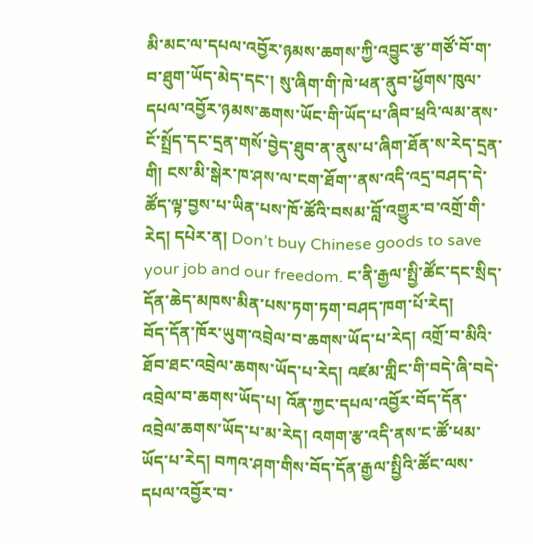མི་མང་ལ་དཔལ་འབྱོར་ཉམས་ཆགས་ཀྱི་འབྱུང་རྩ་གཙོ་བོ་ག་བ་ཐུག་ཡོད་མེད་དང་། སུ་ཞིག་གི་ཁེ་ཕན་ནུབ་ཕྱོགས་ཁུལ་དཔལ་འབྱོར་ཉམས་ཆགས་ཡོང་གི་ཡོད་པ་ཞིབ་ཕྲའི་ལམ་ནས་ངོ་སྤྲོད་དང་དྲན་གསོ་བྱེད་ཐུབ་ན་ནུས་པ་ཞིག་ཐོན་ས་རེད་དྲན་གི། ངས་མི་སྒེར་ཁ་ཤས་ལ་ངག་ཐོག་་ནས་འདི་འདྲ་བཤད་དེ་ཚོད་ལྟ་བྱས་པ་ཡིན་པས་ཁོ་ཚོའི་བསམ་བློ་འགྱུར་བ་འགྲོ་གི་རེད། དཔེར་ན། Don’t buy Chinese goods to save your job and our freedom. ང་ནི་རྒྱལ་སྤྱི་ཚོང་དང་སྲིད་དོན་ཆེད་མཁས་མིན་པས་ཏག་ཏག་བཤད་ཁག་པོ་རེད།
བོད་དོན་ཁོར་ཡུག་འབྲེལ་བ་ཆགས་ཡོད་པ་རེད། འགྲོ་བ་མིའི་ཐོབ་ཐང་འབྲེལ་ཆགས་ཡོད་པ་རེད། འཛམ་གླིང་གི་བདེ་ཞི་བདེ་འབྲེལ་བ་ཆགས་ཡོད་པ། འོན་ཀྱང་དཔལ་འབྱོར་བོད་དོན་འབྲེལ་ཆགས་ཡོད་པ་མ་རེད། འགག་རྩ་འདི་ནས་ང་ཚོ་ཕམ་ཡོད་པ་རེད། བཀའ་ཤག་གིས་བོད་དོན་རྒྱལ་སྤྱིའི་ཚོང་ལས་དཔལ་འབྱོར་བ་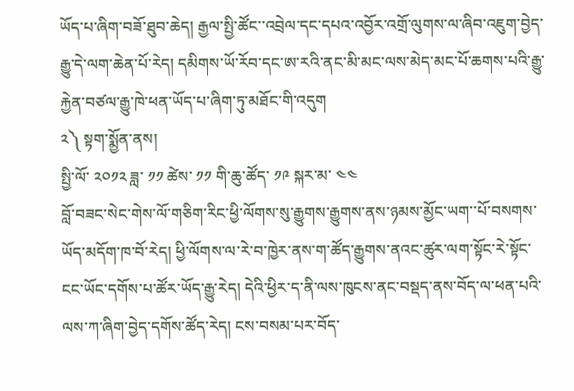ཡོད་པ་ཞིག་བཟོ་ཐུབ་ཆེད། རྒྱལ་སྤྱི་ཚོང་་འབྲེལ་དང་དཔའ་འབྱོར་འགྲོ་ལུགས་ལ་ཞིབ་འཇུག་བྱེད་རྒྱུ་དེ་ལག་ཆེན་པོ་རེད། དམིགས་ཡོ་རོབ་དང་ཨ་རའི་ནང་མི་མང་ལས་མེད་མང་པོ་ཆགས་པའི་རྒྱུ་རྐྱེན་བཙལ་རྒྱུ་ཁེ་ཕན་ཡོད་པ་ཞིག་ཏུ་མཐོང་གི་འདུག
༢༽ སྟག་སྨྱོན་ནས།
སྤྱི་ལོ་ ༢༠༡༢ ཟླ་ ༡༡ ཚེས་ ༡༡ གི་ཆུ་ཚོད་ ༡༩ སྐར་མ་ ༤༤
བློ་བཟང་སེང་གེས་ལོ་གཅིག་རིང་ཕྱི་ལོགས་སུ་རྒྱུགས་རྒྱུགས་ནས་ཉམས་མྱོང་ཡག་་པོ་བསགས་ཡོད་མདོག་ཁ་བོ་རེད། ཕྱི་ལོགས་ལ་རེ་བ་ཁྱེར་ནས་ག་ཚོད་རྒྱུགས་ནའང་ཚུར་ལག་སྟོང་རེ་སྟོང་ངང་ཡོང་དགོས་པ་ཚོར་ཡོད་རྒྱུ་རེད། དེའི་ཕྱིར་ད་ནི་ལས་ཁུངས་ནང་བསྡད་ནས་བོད་ལ་ཕན་པའི་ལས་ཀ་ཞིག་བྱེད་དགོས་ཚོད་རེད། ངས་བསམ་པར་བོད་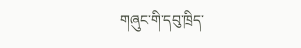གཞུང་གི་དབུ་ཁྲིད་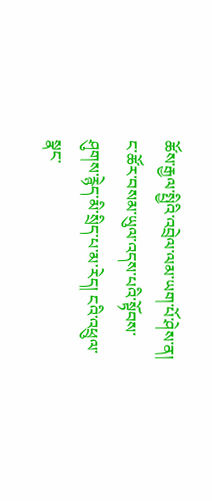ཚོས་རྒྱལ་སྤྱིའི་འབྲེལ་ལམ་ཡག་པོ་ཤེས་ན། ང་ཚོར་བསམ་ཡུལ་འདས་པའི་སྟོབས་ཤུགས་རྙེད་མི་སྲིད་པ་མ་རེད། ངའི་འཕྲུལ་སྣང་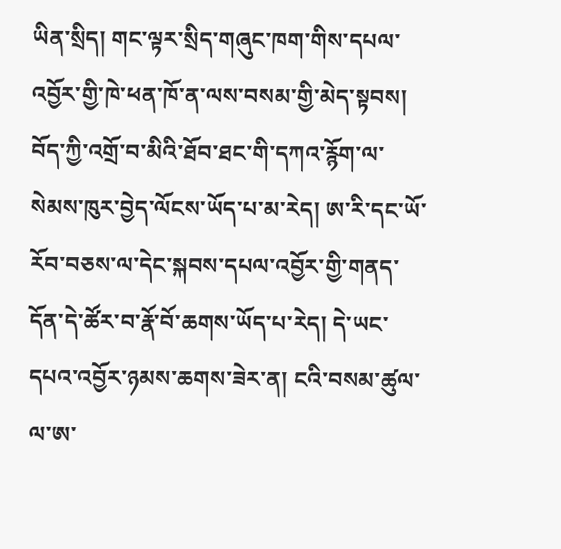ཡིན་སྲིད། གང་ལྟར་སྲིད་གཞུང་ཁག་གིས་དཔལ་འབྱོར་གྱི་ཁེ་ཕན་ཁོ་ན་ལས་བསམ་གྱི་མེད་སྟབས། བོད་ཀྱི་འགྲོ་བ་མིའི་ཐོབ་ཐང་གི་དཀའ་རྙོག་ལ་སེམས་ཁུར་བྱེད་ལོངས་ཡོད་པ་མ་རེད། ཨ་རི་དང་ཡོ་རོབ་བཅས་ལ་དེང་སྐབས་དཔལ་འབྱོར་གྱི་གནད་དོན་དེ་ཚོར་བ་རྣོ་བོ་ཆགས་ཡོད་པ་རེད། དེ་ཡང་དཔའ་འབྱོར་ཉམས་ཆགས་ཟེར་ན། ངའི་བསམ་ཚུལ་ལ་ཨ་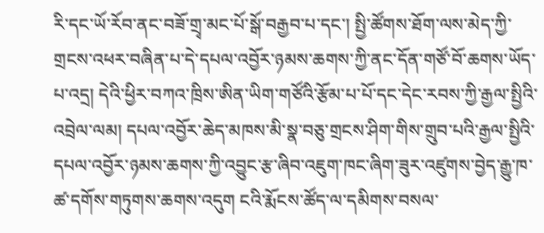རི་དང་ཡོ་རོབ་ནང་བཟོ་གྲྭ་མང་པོ་སྒོ་བརྒྱབ་པ་དང་། སྤྱི་ཚོགས་ཐོག་ལས་མེད་ཀྱི་གྲངས་འཕར་བཞིན་པ་དེ་དཔལ་འབྱོར་ཉམས་ཆགས་ཀྱི་ནང་དོན་གཙོ་བོ་ཆགས་ཡོད་པ་འདྲ། དེའི་ཕྱིར་བཀའ་ཁྲིས་ཨིན་ཡིག་གཙོའི་རྩོམ་པ་པོ་དང་དེང་རབས་ཀྱི་རྒྱལ་སྤྱིའི་འབྲེལ་ལམ། དཔལ་འབྱོར་ཆེད་མཁས་མི་སྣ་བཅུ་གྲངས་ཤིག་གིས་གྲུབ་པའི་རྒྱལ་སྤྱིའི་དཔལ་འབྱོར་ཉམས་ཆགས་ཀྱི་འབྱུང་རྩ་ཞིབ་འཇུག་ཁང་ཞིག་ཟུར་འཛུགས་བྱེད་རྒྱུ་ཁ་ཚ་དགོས་གཏུགས་ཆགས་འདུག ངའི་རྨོངས་ཚོད་ལ་དམིགས་བསལ་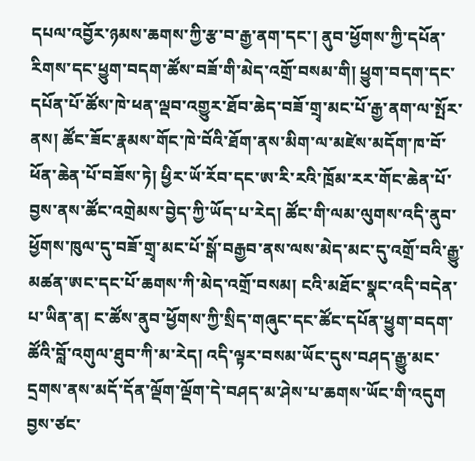དཔལ་འབྱོར་ཉམས་ཆགས་ཀྱི་རྩ་བ་རྒྱ་ནག་དང་། ནུབ་ཕྱོགས་ཀྱི་དཔོན་རིགས་དང་ཕྱུག་བདག་ཚོས་བཟོ་གི་མེད་འགྲོ་བསམ་གི། ཕྱུག་བདག་དང་དཔོན་པོ་ཚོས་ཁེ་ཕན་ལྡབ་འགྱུར་ཐོབ་ཆེད་བཟོ་གྲྭ་མང་པོ་རྒྱ་ནག་ལ་སྤོར་ནས། ཚོང་ཟོང་རྣམས་གོང་ཁེ་བོའི་ཐོག་ནས་མིག་ལ་མཛེས་མདོག་ཁ་བོ་ཕོན་ཆེན་པོ་བཟོས་ཏེ། ཕྱིར་ཡོ་རོབ་དང་ཨ་རི་རའི་ཁྲོམ་རར་གོང་ཆེན་པོ་བྱས་ནས་ཚོང་འགྲེམས་བྱེད་ཀྱི་ཡོད་པ་རེད། ཚོང་གི་ལམ་ལུགས་འདི་ནུབ་ཕྱོགས་ཁུལ་དུ་བཟོ་གྲྭ་མང་པོ་སྒོ་བརྒྱབ་ནས་ལས་མེད་མང་དུ་འགྲོ་བའི་རྒྱུ་མཚན་ཨང་དང་པོ་ཆགས་ཀི་མེད་འགྲོ་བསམ། ངའི་མཐོང་སྣང་འདི་བདེན་པ་ཡིན་ན། ང་ཚོས་ནུབ་ཕྱོགས་ཀྱི་སྲིད་གཞུང་དང་ཚོང་དཔོན་ཕྱུག་བདག་ཚོའི་བློ་འགུལ་ཐུབ་ཀི་མ་རེད། འདི་ལྟར་བསམ་ཡོང་དུས་བཤད་རྒྱུ་མང་དྲགས་ནས་མདོ་དོན་ལྡོག་ལྡོག་དེ་བཤད་མ་ཤེས་པ་ཆགས་ཡོང་གི་འདུག བྱས་ཙང་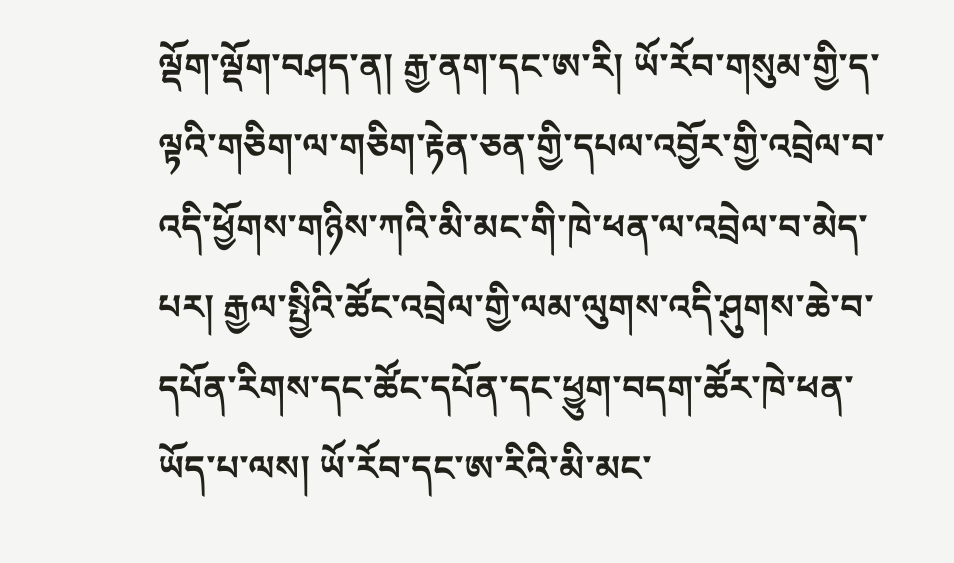ལྡོག་ལྡོག་བཤད་ན། རྒྱ་ནག་དང་ཨ་རི། ཡོ་རོབ་གསུམ་གྱི་ད་ལྟའི་གཅིག་ལ་གཅིག་རྟེན་ཅན་གྱི་དཔལ་འབྱོར་གྱི་འབྲེལ་བ་འདི་ཕྱོགས་གཉིས་ཀའི་མི་མང་གི་ཁེ་ཕན་ལ་འབྲེལ་བ་མེད་པར། རྒྱལ་སྤྱིའི་ཚོང་འབྲེལ་གྱི་ལམ་ལུགས་འདི་ཤུགས་ཆེ་བ་དཔོན་རིགས་དང་ཚོང་དཔོན་དང་ཕྱུག་བདག་ཚོར་ཁེ་ཕན་ཡོད་པ་ལས། ཡོ་རོབ་དང་ཨ་རིའི་མི་མང་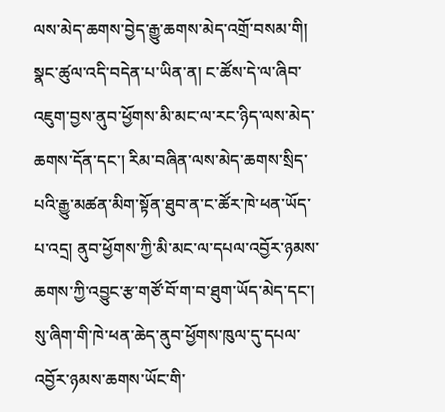ལས་མེད་ཆགས་བྱེད་རྒྱུ་ཆགས་མེད་འགྲོ་བསམ་གི། སྣང་ཚུལ་འདི་བདེན་པ་ཡིན་ན། ང་ཚོས་དེ་ལ་ཞིབ་འཇུག་བྱས་ནུབ་ཕྱོགས་མི་མང་ལ་རང་ཉིད་ལས་མེད་ཆགས་དོན་དང་། རིམ་བཞིན་ལས་མེད་ཆགས་སྲིད་པའི་རྒྱུ་མཚན་མིག་སྟོན་ཐུབ་ན་ང་ཚོར་ཁེ་ཕན་ཡོད་པ་འདྲ། ནུབ་ཕྱོགས་ཀྱི་མི་མང་ལ་དཔལ་འབྱོར་ཉམས་ཆགས་ཀྱི་འབྱུང་རྩ་གཙོ་བོ་ག་བ་ཐུག་ཡོད་མེད་དང་། སུ་ཞིག་གི་ཁེ་ཕན་ཆེད་ནུབ་ཕྱོགས་ཁུལ་དུ་དཔལ་འབྱོར་ཉམས་ཆགས་ཡོང་གི་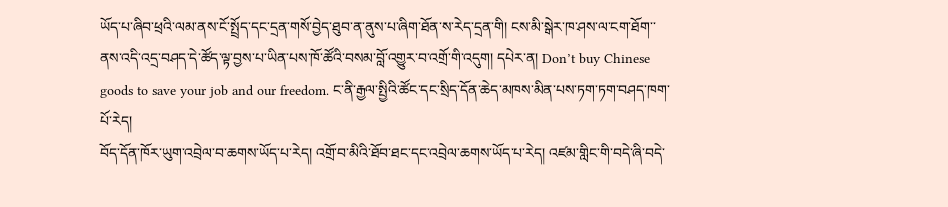ཡོད་པ་ཞིབ་ཕྲའི་ལམ་ནས་ངོ་སྤྲོད་དང་དྲན་གསོ་བྱེད་ཐུབ་ན་ནུས་པ་ཞིག་ཐོན་ས་རེད་དྲན་གི། ངས་མི་སྒེར་ཁ་ཤས་ལ་ངག་ཐོག་་ནས་འདི་འདྲ་བཤད་དེ་ཚོད་ལྟ་བྱས་པ་ཡིན་པས་ཁོ་ཚོའི་བསམ་བློ་འགྱུར་བ་འགྲོ་གི་འདུག། དཔེར་ན། Don’t buy Chinese goods to save your job and our freedom. ང་ནི་རྒྱལ་སྤྱིའི་ཚོང་དང་སྲིད་དོན་ཆེད་མཁས་མིན་པས་ཏག་ཏག་བཤད་ཁག་པོ་རེད།
བོད་དོན་ཁོར་ཡུག་འབྲེལ་བ་ཆགས་ཡོད་པ་རེད། འགྲོ་བ་མིའི་ཐོབ་ཐང་དང་འབྲེལ་ཆགས་ཡོད་པ་རེད། འཛམ་གླིང་གི་བདེ་ཞི་བདེ་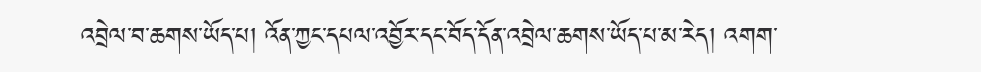འབྲེལ་བ་ཆགས་ཡོད་པ། འོན་ཀྱང་དཔལ་འབྱོར་དང་བོད་དོན་འབྲེལ་ཆགས་ཡོད་པ་མ་རེད། འགག་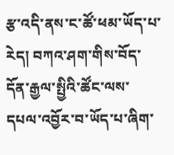རྩ་འདི་ནས་ང་ཚོ་ཕམ་ཡོད་པ་རེད། བཀའ་ཤག་གིས་བོད་དོན་རྒྱལ་སྤྱིའི་ཚོང་ལས་དཔལ་འབྱོར་བ་ཡོད་པ་ཞིག་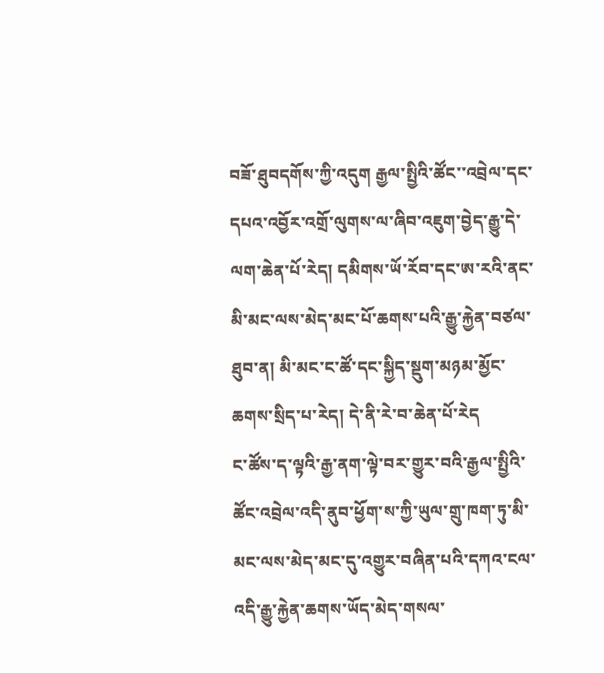བཟོ་ཐུབདགོས་ཀྱི་འདུག རྒྱལ་སྤྱིའི་ཚོང་་འབྲེལ་དང་དཔའ་འབྱོར་འགྲོ་ལུགས་ལ་ཞིབ་འཇུག་བྱེད་རྒྱུ་དེ་ལག་ཆེན་པོ་རེད། དམིགས་ཡོ་རོབ་དང་ཨ་རའི་ནང་མི་མང་ལས་མེད་མང་པོ་ཆགས་པའི་རྒྱུ་རྐྱེན་བཙལ་ཐུབ་ན། མི་མང་ང་ཚོ་དང་སྐྱིད་སྡུག་མཉམ་མྱོང་ཆགས་སྲིད་པ་རེད། དེ་ནི་རེ་བ་ཆེན་པོ་རེད
ང་ཚོས་ད་ལྟའི་རྒྱ་ནག་ལྟེ་བར་གྱུར་བའི་རྒྱལ་སྤྱིའི་ཚོང་འབྲེལ་འདི་ནུབ་ཕྱོག་ས་ཀྱི་ཡུལ་གྲུ་ཁག་ཏུ་མི་མང་ལས་མེད་མང་དུ་འགྱུར་བཞིན་པའི་དཀའ་ངལ་འདི་རྒྱུ་རྐྱེན་ཆགས་ཡོད་མེད་གསལ་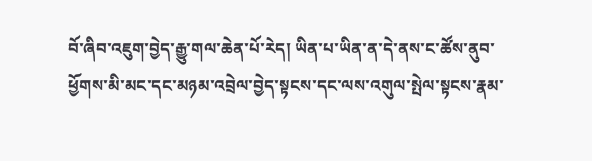བོ་ཞིབ་འཇུག་བྱེད་རྒྱུ་གལ་ཆེན་པོ་རེད། ཡིན་པ་ཡིན་ན་དེ་ནས་ང་ཚོས་ནུབ་ཕྱོགས་མི་མང་དང་མཉམ་འབྲེལ་བྱེད་སྟངས་དང་ལས་འགུལ་སྤེལ་སྟངས་རྣམ་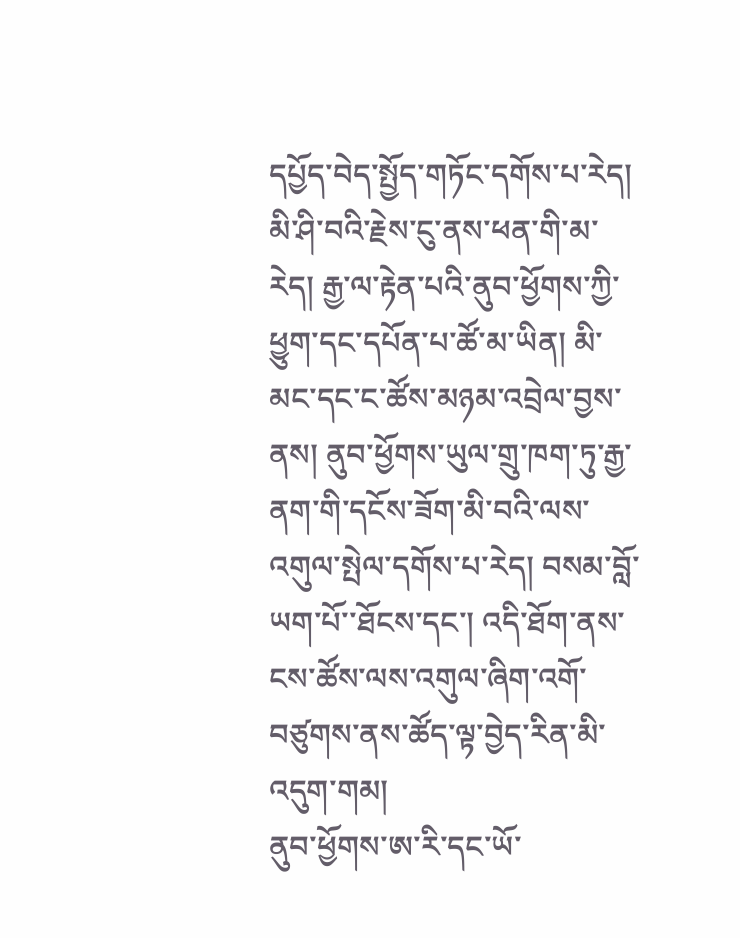དཔྱོད་བེད་སྤྱོད་གཏོང་དགོས་པ་རེད།
མི་ཤི་བའི་རྗེས་ངུ་ནས་ཕན་གི་མ་རེད། རྒྱ་ལ་རྟེན་པའི་ནུབ་ཕྱོགས་ཀྱི་ཕྱུག་དང་དཔོན་པ་ཚོ་མ་ཡིན། མི་མང་དང་ང་ཚོས་མཉམ་འབྲེལ་བྱས་ནས། ནུབ་ཕྱོགས་ཡུལ་གྲུ་ཁག་ཏུ་རྒྱ་ནག་གི་དངོས་ཟོག་མི་བའི་ལས་འགུལ་སྤེལ་དགོས་པ་རེད། བསམ་བློ་ཡག་པོ་་ཐོངས་དང་། འདི་ཐོག་ནས་ངས་ཚོས་ལས་འགུལ་ཞིག་འགོ་བཙུགས་ནས་ཚོད་ལྟ་བྱེད་རིན་མི་འདུག་གམ།
ནུབ་ཕྱོགས་ཨ་རི་དང་ཡོ་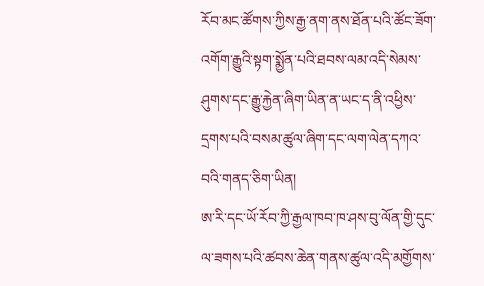རོབ་མང་ཚོགས་ཀྱིས་རྒྱ་ནག་ནས་ཐོན་པའི་ཚོང་ཟོག་འགོག་རྒྱུའི་སྟག་སྨྱོན་པའི་ཐབས་ལམ་འདི་སེམས་ཤུགས་དང་རྒྱུ་རྐྱེན་ཞིག་ཡིན་ན་ཡང་ད་ནི་འཕྱིས་དྲགས་པའི་བསམ་ཚུལ་ཞིག་དང་ལག་ལེན་དཀའ་བའི་གནད་ཅིག་ཡིན།
ཨ་རི་དང་ཡོ་རོབ་ཀྱི་རྒྱལ་ཁབ་ཁ་ཤས་བུ་ལོན་གྱི་དུང་ལ་ཟགས་པའི་ཚབས་ཆེན་གནས་ཚུལ་འདི་མགྱོགས་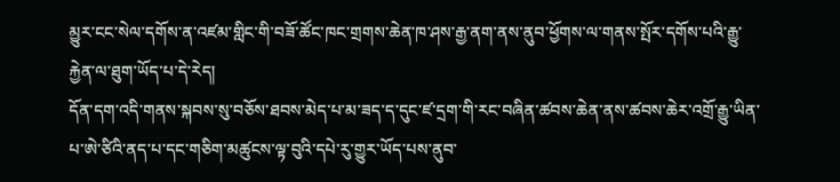མྱུར་ངང་སེལ་དགོས་ན་འཛམ་གླིང་གི་བཟོ་ཚོང་ཁང་གྲགས་ཆེན་ཁ་ཤས་རྒྱ་ནག་ནས་ནུབ་ཕྱོགས་ལ་གནས་སྤོར་དགོས་པའི་རྒྱུ་རྐྱེན་ལ་ཐུག་ཡོད་པ་དེ་རེད།
དོན་དག་འདི་གནས་སྐབས་སུ་བཅོས་ཐབས་མེད་པ་མ་ཟད་ད་དུང་ཛ་དྲག་གི་རང་བཞིན་ཚབས་ཆེན་ནས་ཚབས་ཆེར་འགྲོ་རྒྱུ་ཡིན་པ་ཨེ་ཙིའི་ནད་པ་དང་གཅིག་མཚུངས་ལྟ་བུའི་དཔེ་རུ་གྱུར་ཡོད་པས་ནུབ་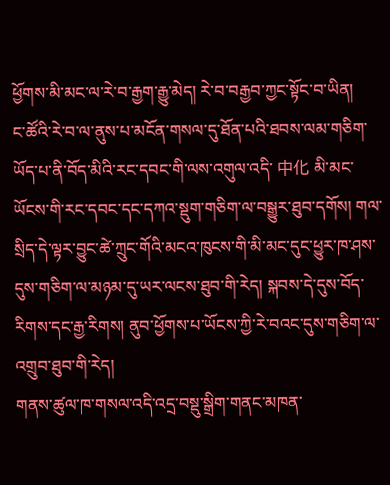ཕྱོགས་མི་མང་ལ་རེ་བ་རྒྱག་རྒྱུ་མེད། རེ་བ་བརྒྱབ་ཀྱང་སྟོང་བ་ཡིན།
ང་ཚོའི་རེ་བ་ལ་ནུས་པ་མངོན་གསལ་དུ་ཐོན་པའི་ཐབས་ལམ་གཅིག་ཡོད་པ་ནི་བོད་མིའི་རང་དབང་གི་ལས་འགུལ་འདི་ 中化 མི་མང་ཡོངས་གི་རང་དབང་དང་དཀའ་སྡུག་གཅིག་ལ་བསྒྱུར་ཐུབ་དགོས། གལ་སྲིད་དེ་ལྟར་བྱུང་ཚེ་ཀྲུང་གོའི་མངའ་ཁུངས་གི་མི་མང་དུང་ཕྱུར་ཁ་ཤས་དུས་གཅིག་ལ་མཉམ་དུ་ཡར་ལངས་ཐུབ་གི་རེད། སྐབས་དེ་དུས་བོད་རིགས་དང་རྒྱ་རིགས། ནུབ་ཕྱོགས་པ་ཡོངས་ཀྱི་རེ་བའང་དུས་གཅིག་ལ་འགྲུབ་ཐུབ་གི་རེད།
གནས་ཚུལ་ཁ་གསལ་འདི་འདྲ་བསྡུ་སྒྲིག་གནང་མཁན་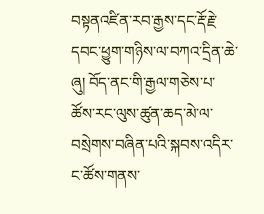བསྟནའཛིན་རབ་རྒྱས་དང་རྡོ་རྗེ་དབང་ཕྱུག་གཉིས་ལ་བཀའ་དྲིན་ཆེ་ཞུ། བོད་ནང་གི་རྒྱལ་གཅེས་པ་ཚོས་རང་ལུས་ཚུན་ཆད་མེ་ལ་བསྲེགས་བཞིན་པའི་སྐབས་འདིར་ང་ཚོས་གནས་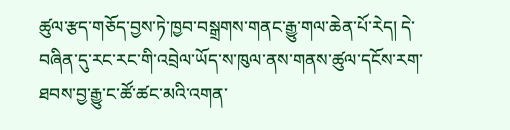ཚུལ་རྩད་གཅོད་བྱས་ཏེ་ཁྱབ་བསྒྲགས་གནང་རྒྱུ་གལ་ཆེན་པོ་རེད། དེ་བཞིན་དུ་རང་རང་གི་འབྲེལ་ཡོད་ས་ཁུལ་ནས་གནས་ཚུལ་དངོས་རག་ཐབས་བྱ་རྒྱུ་ང་ཚོ་ཚང་མའི་འགན་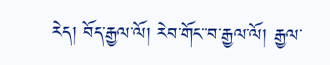རེད། བོད་རྒྱལ་ལོ། རེབ་གོང་་བ་རྒྱལ་ལོ། རྒྱལ་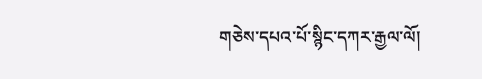གཅེས་དཔའ་པོ་སྙིང་དཀར་རྒྱལ་ལོ།